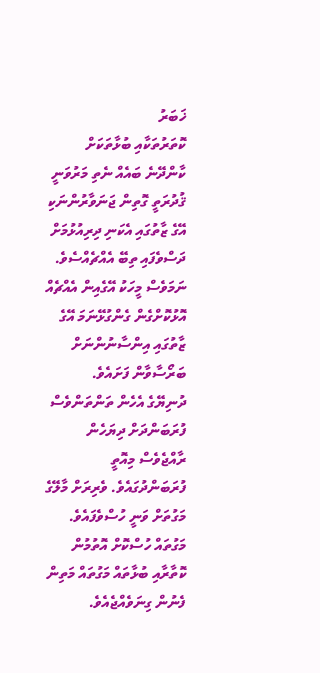ޚަބަރު
ކޮތަރުތަކާއި ބުޅާތަކަށް ކާންދޭނެ ބައެއް ނެތި މަރުވަނީ
ޤުދުރަތީ ގޮތިން ޖަނަވާރުންނަކި އޭގެ ޒާތުގައި އެކަނި ދިރިއުޅުމަށް ދަސްވެފައި ތިބޭ އެއްޗެއްސެވެ. ނަމަވެސް މީހަކު އޭގެއިން އެއްޗެއް އޮޅުކޮށްގެން ގެންގުޅޭނަމަ އޭގެ ޒާތުގައި އިންސާނުންނަށް ބަރޯސާވާން ފަށައެވެ.
ދުނިޔޭގެ އެހެން ތަންތަންވެސް ފުރަބަންދަށް ދިޔަހެން ރާއްޖެވެސް މިއޮތީ ފުރަބަންދުގައެވެ. ވެރިރަށް މާލޭގެ މަގުތަށް ވަނީ ހުސްވެފައެވެ. މަގުތައް ހުސްކޮށް އޮތުމުން ކޮތާރާއި ބުޅާތައް މަގުތައް މަތިން ފެނުން ގިނަވެއްޖެއެވެ.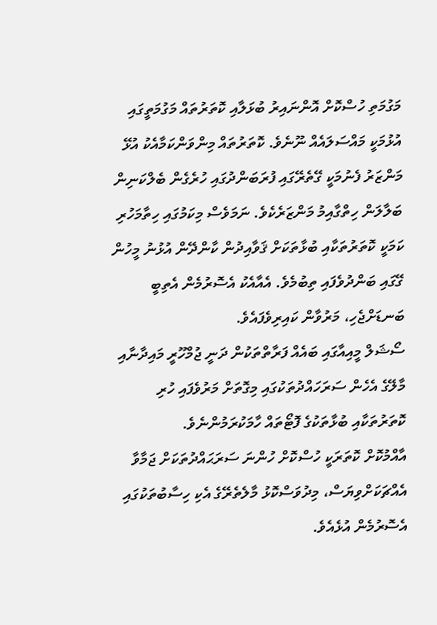މަގުމަތި ހުސްކޮށް އޮންނައިރު ބުޅަލާއި ކޮތަރުތައް މަގުމަތީގައި އުޅުމަކީ މައްސަލައެއް ނޫނެވެ. ކޮތަރުތައް މިންވަންކަމާއެކު އުޅޭ މަންޒަރު ފެނުމަކީ ގޭތެރޭގައި ފުރަބަންދުގައި ހުރެގެން ބެލްކަނިން ބަލާލަން ހިތްގާއިމު މަންޒަރެކެވެ. ނަމަވެސް މިކަމުގައި ހިތާމަހުރި ކަމަކީ ކޮތަރުތަކާއި ބުޅާތަކަށް ޤަވާއިދުން ކާންދޭން އުޅުނު މީހުން ގޭގައި ބަންދުވެފައި ތިބުމެވެ. އެއާއެކު އެސޮރުމެން އެތިބީ ބަނޑަށްޖެހި، މަރުވާން ކައިރިވެފައެވެ.
ސޯޝަލް މީއިއާގައި ބައެއް ފަރާތްތަކުން ދަނީ ޖުމްހޫރީ މައިދާނާއި މާލޭގެ އެހެން ސަރަހައްދުތަކުގައި މިގޮތަށް މަރުވެފައި ހުރި ކޮތަރުތަކާއި ބުޅާތަކުގެ ފޮޓޯތައް ހާމަކުރަމުންނެވެ.
އާއްމުކޮށް ކޮތަރަކީ ހުސްކޮށް ހުންނަ ސަރަޙައްދުތަކަށް ޖަމާވާ އެއްޗަކަށްވިޔަސް، މިދުވަސްކޮޅު މާލެތެރޭގެ އެކި ހިސާބުތަކުގައި އެސޮރުމެން އުޅެއެވެ.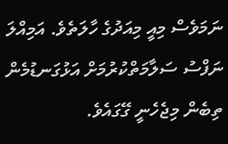ނަމަވެސް މިއީ މިއަދުގެ ހާލަތެވެ. އަމިއްލަ ނަފްސު ސަލާމަތްކުރުމަށް އަޅުގަނޑުމެން ތިބެން މިޖެހެނީ ގޭގައެވެ.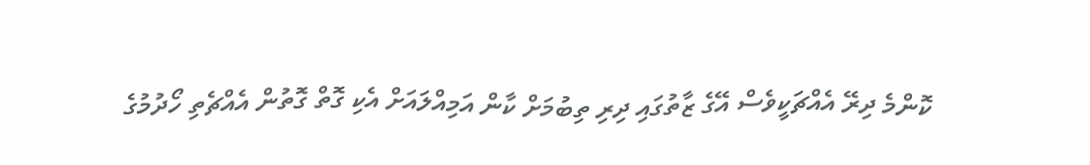ކޮންމެ ދިރޭ އެއްޗަކީވެސް އޭގެ ޒާތުގައި ދިރި ތިބުމަށް ކާން އަމިއްލައަށް އެކި ގޮތް ގޮތުން އެއްޗެތި ހޯދުމުގެ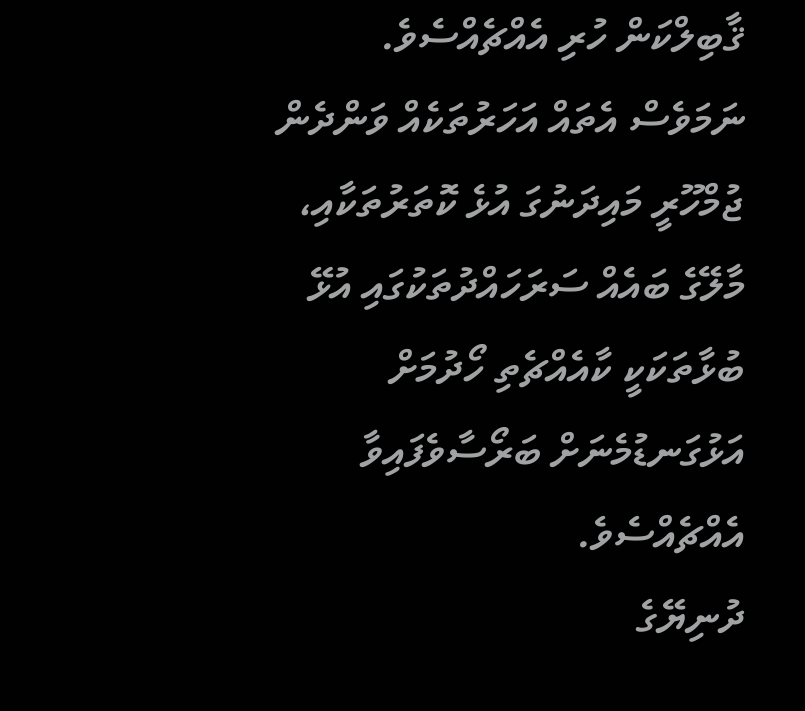ޤާބިލްކަން ހުރި އެއްޗެއްސެވެ. ނަމަވެސް އެތައް އަހަރުތަކެއް ވަންދެން ޖުމްހޫރީ މައިދަނުގަ އުޅެ ކޮތަރުތަކާއި، މާލޭގެ ބައެއް ސަރަހައްދުތަކުގައި އުޅޭ ބުޅާތަކަކީ ކާއެއްޗެތި ހޯދުމަށް އަޅުގަނޑުމެނަށް ބަރޯސާވެފައިވާ އެއްޗެއްސެވެ.
ދުނިޔޭގެ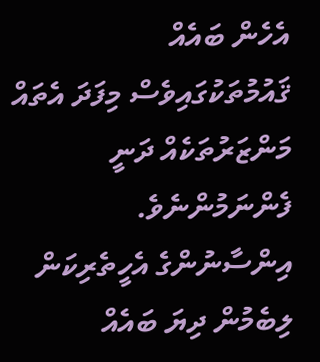އެހެން ބައެއް ޤައުމުތަކުގައިވެސް މިފަދަ އެތައް މަންޒަރުތަކެއް ދަނީ ފެންނަމުންނެވެ. އިންސާނުންގެ އެހީތެރިކަން ލިބެމުން ދިޔަ ބައެއް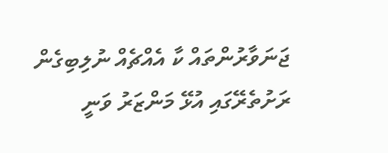ޖަނަވާރުންތައް ކާ އެއްޗެއް ނުލިބިގެން ރަށުތެރޭގައި އުޅޭ މަންޒަރު ވަނީ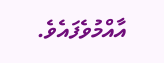އާއްމުވެފައެވެ.